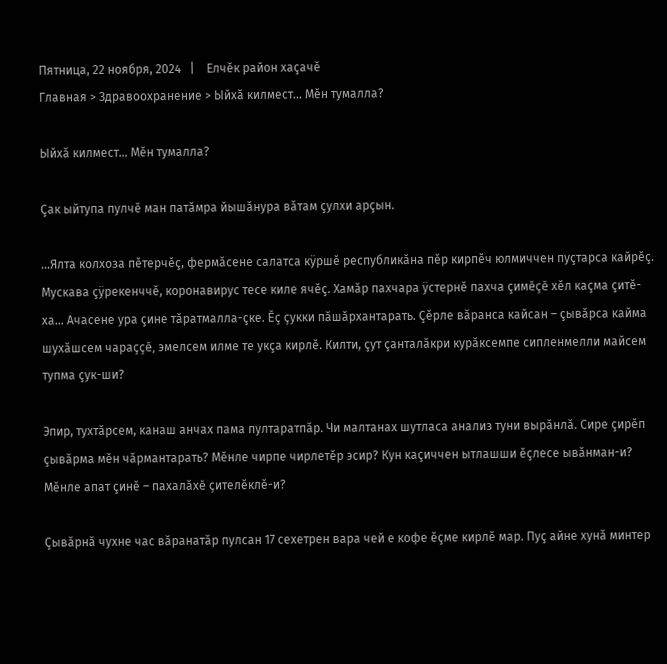Пятница, 22 ноября, 2024   |    Елчĕк район хаçачĕ
Главная > Здравоохранение > Ыйхă килмест… Мĕн тумалла?

Ыйхă килмест… Мĕн тумалла?

Çак ыйтупа пулчĕ ман патăмра йышăнура вăтам çулхи арçын.

…Ялта колхоза пĕтерчĕç, фермăсене салатса кÿршĕ республикăна пĕр кирпĕч юлмиччен пуçтарса кайрĕç. Мускава çÿрекенччĕ, коронавирус тесе киле ячĕç. Хамăр пахчара ÿстернĕ пахча çимĕçĕ хĕл каçма çитĕ-ха… Ачасене ура çине тăратмалла-çке. Ĕç çукки пăшăрхантарать. Çĕрле вăранса кайсан – çывăрса кайма шухăшсем чараççĕ, эмелсем илме те укçа кирлĕ. Килти, çут çанталăкри курăксемпе сипленмелли майсем тупма çук-ши?

Эпир, тухтăрсем, канаш анчах пама пултаратпăр. Чи малтанах шутласа анализ туни вырăнлă. Сире çирĕп çывăрма мĕн чăрмантарать? Мĕнле чирпе чирлетĕр эсир? Кун каçиччен ытлашши ĕçлесе ывăнман-и? Мĕнле апат çинĕ – пахалăхĕ çителĕклĕ-и?

Çывăрнă чухне час вăранатăр пулсан 17 сехетрен вара чей е кофе ĕçме кирлĕ мар. Пуç айне хунă минтер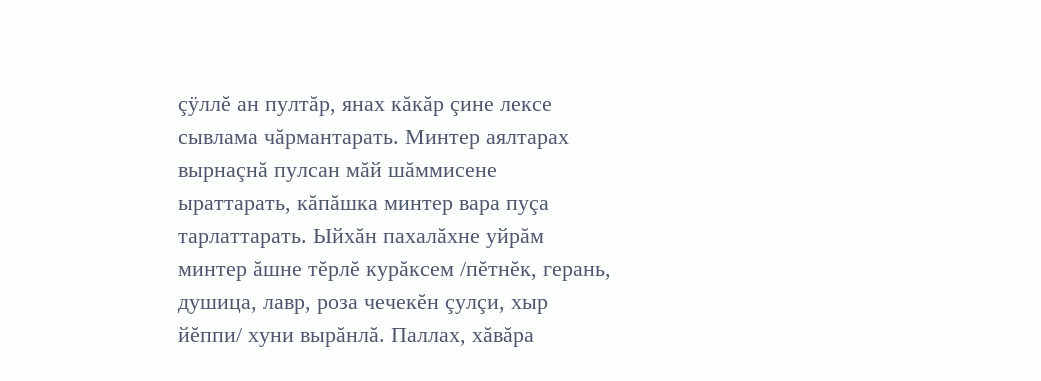çÿллĕ ан пултăр, янах кăкăр çине лексе сывлама чăрмантарать. Минтер аялтарах вырнаçнă пулсан мăй шăммисене ыраттарать, кăпăшка минтер вара пуçа тарлаттарать. Ыйхăн пахалăхне уйрăм минтер ăшне тĕрлĕ курăксем /пĕтнĕк, герань, душица, лавр, роза чечекĕн çулçи, хыр йĕппи/ хуни вырăнлă. Паллах, хăвăра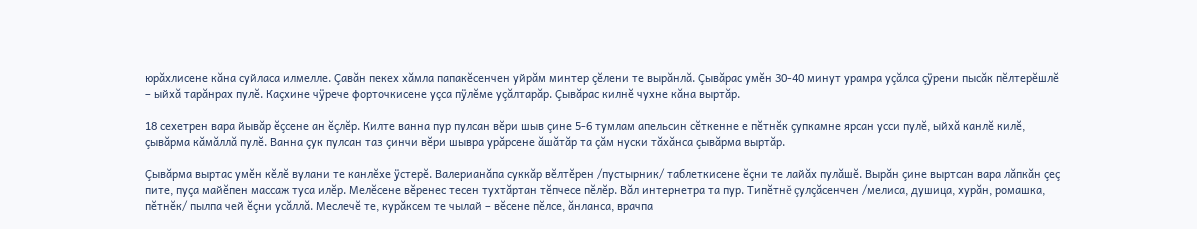юрăхлисене кăна суйласа илмелле. Çавăн пекех хăмла папакĕсенчен уйрăм минтер çĕлени те вырăнлă. Çывăрас умĕн 30-40 минут урамра уçăлса çÿрени пысăк пĕлтерĕшлĕ – ыйхă тарăнрах пулĕ. Каçхине чÿрече форточкисене уçса пÿлĕме уçăлтарăр. Çывăрас килнĕ чухне кăна выртăр.

18 сехетрен вара йывăр ĕçсене ан ĕçлĕр. Килте ванна пур пулсан вĕри шыв çине 5-6 тумлам апельсин сĕткенне е пĕтнĕк çупкамне ярсан усси пулĕ, ыйхă канлĕ килĕ, çывăрма кăмăллă пулĕ. Ванна çук пулсан таз çинчи вĕри шывра урăрсене ăшăтăр та çăм нуски тăхăнса çывăрма выртăр.

Çывăрма выртас умĕн кĕлĕ вулани те канлĕхе ÿстерĕ. Валерианăпа суккăр вĕлтĕрен /пустырник/ таблеткисене ĕçни те лайăх пулăшĕ. Вырăн çине выртсан вара лăпкăн çеç пите, пуçа майĕпен массаж туса илĕр. Мелĕсене вĕренес тесен тухтăртан тĕпчесе пĕлĕр. Вăл интернетра та пур. Типĕтнĕ çулçăсенчен /мелиса, душица, хурăн, ромашка, пĕтнĕк/ пылпа чей ĕçни усăллă. Меслечĕ те, курăксем те чылай – вĕсене пĕлсе, ăнланса, врачпа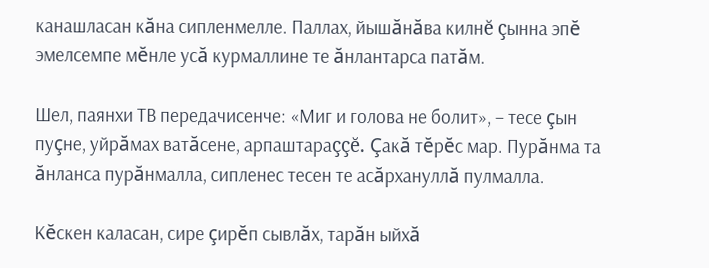канашласан кăна сипленмелле. Паллах, йышăнăва килнĕ çынна эпĕ эмелсемпе мĕнле усă курмаллине те ăнлантарса патăм.

Шел, паянхи ТВ передачисенче: «Миг и голова не болит», – тесе çын пуçне, уйрăмах ватăсене, арпаштараççĕ. Çакă тĕрĕс мар. Пурăнма та ăнланса пурăнмалла, сипленес тесен те асăрхануллă пулмалла.

Кĕскен каласан, сире çирĕп сывлăх, тарăн ыйхă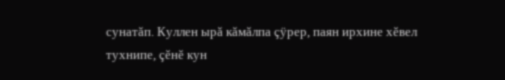сунатăп. Куллен ырă кăмăлпа çÿрер, паян ирхине хĕвел тухнипе, çĕнĕ кун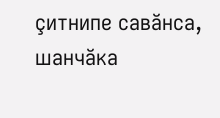çитнипе савăнса, шанчăка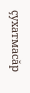çухатмасăр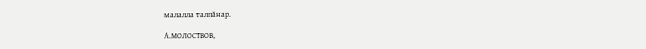малалла талпăнар.

А.МОЛОСТВОВ,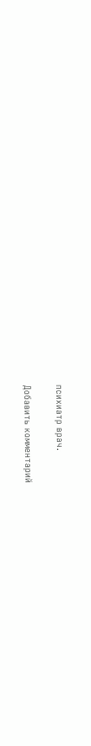психиатр врач.

Добавить комментарий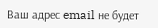Ваш адрес email не будет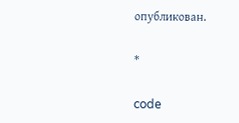опубликован.

*

code